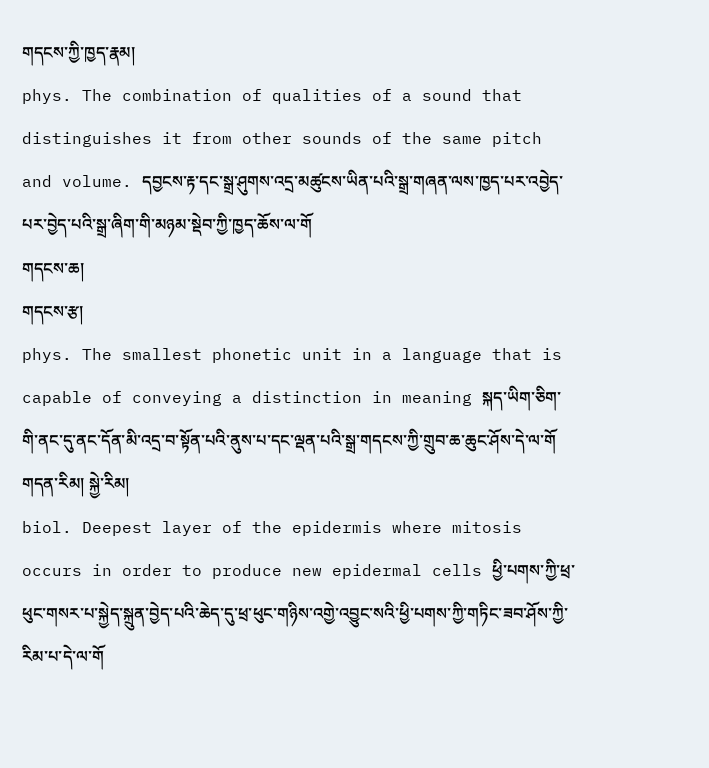གདངས་ཀྱི་ཁྱད་རྣམ།
phys. The combination of qualities of a sound that distinguishes it from other sounds of the same pitch and volume. དབྱངས་རྟ་དང་སྒྲ་ཤུགས་འདྲ་མཚུངས་ཡིན་པའི་སྒྲ་གཞན་ལས་ཁྱད་པར་འབྱེད་པར་བྱེད་པའི་སྒྲ་ཞིག་གི་མཉམ་སྡེབ་ཀྱི་ཁྱད་ཆོས་ལ་གོ
གདངས་ཆ།
གདངས་རྩ།
phys. The smallest phonetic unit in a language that is capable of conveying a distinction in meaning སྐད་ཡིག་ཅིག་གི་ནང་དུ་ནང་དོན་མི་འདྲ་བ་སྟོན་པའི་ནུས་པ་དང་ལྡན་པའི་སྒྲ་གདངས་ཀྱི་གྲུབ་ཆ་ཆུང་ཤོས་དེ་ལ་གོ
གདན་རིམ། སྐྱེ་རིམ།
biol. Deepest layer of the epidermis where mitosis occurs in order to produce new epidermal cells ཕྱི་པགས་ཀྱི་ཕྲ་ཕུང་གསར་པ་སྐྱེད་སྐྲུན་བྱེད་པའི་ཆེད་དུ་ཕྲ་ཕུང་གཉིས་འགྱེ་འབྱུང་སའི་ཕྱི་པགས་ཀྱི་གཏིང་ཟབ་ཤོས་ཀྱི་རིམ་པ་དེ་ལ་གོ